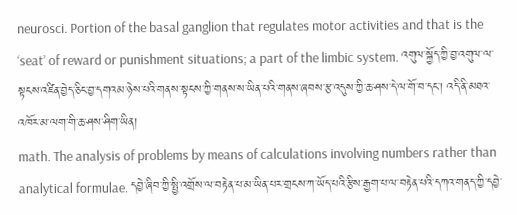neurosci. Portion of the basal ganglion that regulates motor activities and that is the ‘seat’ of reward or punishment situations; a part of the limbic system. འགུལ་སྐྱོད་ཀྱི་བྱ་འགུལ་ལ་སྟངས་འཛིན་བྱེད་ཅིང་བྱ་དགའམ་ཉེས་པའི་གནས་སྟངས་ཀྱི་གནས་ས་ཡིན་པའི་གནས་ཞབས་རྩ་འདུས་ཀྱི་ཆ་ཤས་དེ་ལ་གོ་བ་དང་། འདི་ནི་མཐའ་འཁོར་མ་ལག་གི་ཆ་ཤས་ཤིག་ཡིན།
math. The analysis of problems by means of calculations involving numbers rather than analytical formulae. དབྱེ་ཞིབ་ཀྱི་སྤྱི་འགྲོས་ལ་བརྟེན་པ་མ་ཡིན་པར་གྲངས་ཀ་ཡོད་པའི་རྩིས་རྒྱག་པ་ལ་བརྟེན་པའི་དཀའ་གནད་ཀྱི་དབྱེ་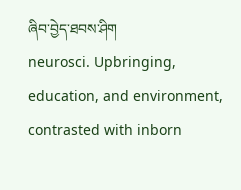ཞིབ་བྱེད་ཐབས་ཤིག
neurosci. Upbringing, education, and environment, contrasted with inborn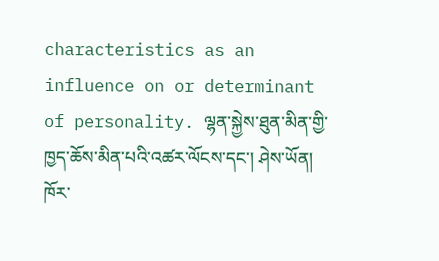characteristics as an influence on or determinant of personality. ལྷན་སྐྱེས་ཐུན་མིན་གྱི་ཁྱད་ཆོས་མིན་པའི་འཚར་ལོངས་དང་། ཤེས་ཡོན། ཁོར་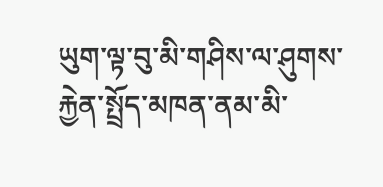ཡུག་ལྟ་བུ་མི་གཤིས་ལ་ཤུགས་རྐྱེན་སྤྲོད་མཁན་ནམ་མི་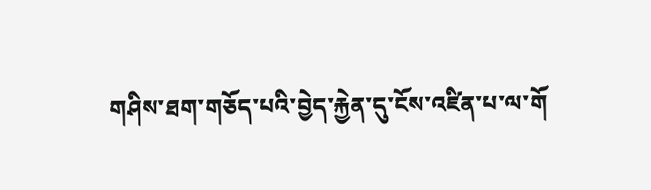གཤིས་ཐག་གཅོད་པའི་བྱེད་རྐྱེན་དུ་ངོས་འཛིན་པ་ལ་གོ